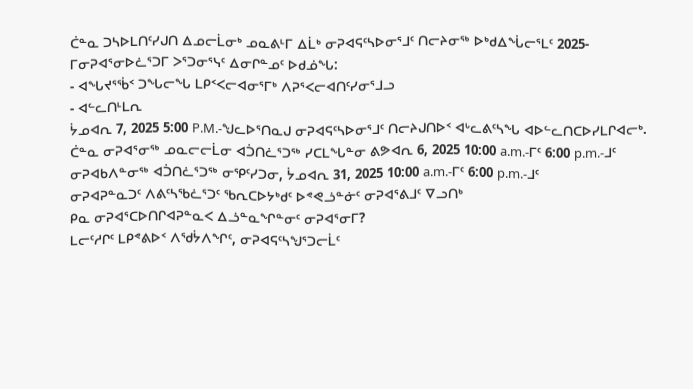ᑖᓐᓇ ᑐᓴᐅᒪᑎᑦᓯᒍᑎ ᐃᓄᓕᒫᓂᒃ ᓄᓇᕕᒻᒥ ᐃᒫᒃ ᓂᕈᐊᕋᑦᓴᐅᓂᕐᒧᑦ ᑎᓕᔨᓂᖅ ᐅᒃᑯᐃᖔᓕᕐᒪᑦ 2025-ᒥᓂᕈᐊᕐᓂᐅᓛᕐᑐᒥ ᐳᕐᑐᓂᕐᓭᑦ ᐃᓂᒋᓐᓄᑦ ᐅᑯᓅᖓ:
- ᐊᖓᔪᕐᖄᑉ ᑐᖓᓕᖓ ᒪᑭᑉᐸᓕᐊᓂᕐᒥᒃ ᐱᕈᕐᐸᓕᐊᑎᑦᓯᓂᕐᒧᓗ
- ᐊᓪᓚᑎᒻᒪᕆ
ᔮᓄᐊᕆ 7, 2025 5:00 P.M.-ᖑᓚᐅᕐᑎᓇᒍ ᓂᕈᐊᕋᑦᓴᐅᓂᕐᒧᑦ ᑎᓕᔨᒍᑎᐅᑉ ᐊᒡᓚᕕᑦᓴᖓ ᐊᐅᓪᓚᑎᑕᐅᓯᒪᒋᐊᓕᒃ.
ᑖᓐᓇ ᓂᕈᐊᕐᓂᖅ ᓄᓇᓕᓕᒫᓂ ᐊᑑᑎᓛᕐᑐᖅ ᓯᑕᒪᖓᓐᓂ ᕕᕗᐊᕆ 6, 2025 10:00 a.m.-ᒥᑦ 6:00 p.m.-ᒧᑦ
ᓂᕈᐊᑲᐱᓐᓂᖅ ᐊᑑᑎᓛᕐᑐᖅ ᓂᕿᑦᓯᑐᓂ, ᔮᓄᐊᕆ 31, 2025 10:00 a.m.-ᒥᑦ 6:00 p.m.-ᒧᑦ
ᓂᕈᐊᕈᓐᓇᑐᑦ ᐱᕕᑦᓴᖃᓛᕐᑐᑦ ᖃᕆᑕᐅᔭᒃᑯᑦ ᐅᕝᕙᓘᓐᓃᑦ ᓂᕈᐊᕐᕕᒧᑦ ᐁᓗᑎᒃ
ᑭᓇ ᓂᕈᐊᕐᑕᐅᑎᒋᐊᕈᓐᓇᐸ ᐃᓘᓐᓇᖏᓐᓂᑦ ᓂᕈᐊᕐᓂᒥ?
ᒪᓕᑦᓱᒋᑦ ᒪᑭᕝᕕᐅᑉ ᐱᖁᔮᐱᖏᑦ, ᓂᕈᐊᕋᑦᓴᖑᕐᑐᓕᒫᑦ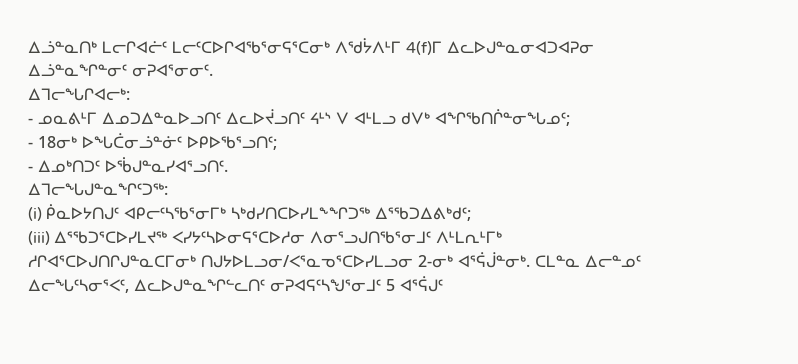ᐃᓘᓐᓇᑎᒃ ᒪᓕᒋᐊᓖᑦ ᒪᓕᑦᑕᐅᒋᐊᖃᕐᓂᕋᕐᑕᓂᒃ ᐱᖁᔮᐱᒻᒥ 4(f)ᒥ ᐃᓚᐅᒍᓐᓇᓂᐊᑐᐊᕈᓂ ᐃᓘᓐᓇᖏᓐᓂᑦ ᓂᕈᐊᕐᓂᓂᑦ.
ᐃᒣᓕᖓᒋᐊᓕᒃ:
- ᓄᓇᕕᒻᒥ ᐃᓄᑐᐃᓐᓇᐅᓗᑎᑦ ᐃᓚᐅᔫᓗᑎᑦ ᔦᒻᔅ ᐯ ᐊᒻᒪᓗ ᑯᐯᒃ ᐊᖏᖃᑎᒌᓐᓂᖓᓄᑦ;
- 18ᓂᒃ ᐅᖓᑖᓂᓘᓐᓃᑦ ᐅᑭᐅᖃᕐᓗᑎᑦ;
- ᐃᓄᒃᑎᑐᑦ ᐅᖄᒍᓐᓇᓯᐊᕐᓗᑎᑦ.
ᐃᒣᓕᖓᒍᓐᓇᖏᑦᑐᖅ:
(i) ᑮᓇᐅᔭᑎᒍᑦ ᐊᑭᓕᑦᓴᖃᕐᓂᒥᒃ ᓴᒃᑯᓯᑎᑕᐅᓯᒪᖕᖏᑐᖅ ᐃᕐᖃᑐᐃᕕᒃᑯᑦ;
(iii) ᐃᕐᖃᑐᕐᑕᐅᓯᒪᔪᖅ ᐸᓯᔭᑦᓴᐅᓂᕋᕐᑕᐅᓱᓂ ᐱᓂᕐᓗᒍᑎᖃᕐᓂᒧᑦ ᐱᒻᒪᕆᒻᒥᒃ ᓱᒋᐊᕐᑕᐅᒍᑎᒋᒍᓐᓇᑕᒥᓂᒃ ᑎᒍᔭᐅᒪᓗᓂ/ᐸᕐᓇᓀᕐᑕᐅᓯᒪᓗᓂ 2-ᓂᒃ ᐊᕐᕌᒎᓐᓂᒃ. ᑕᒪᓐᓇ ᐃᓕᓐᓄᑦ ᐃᓕᖓᑦᓴᓂᕐᐸᑦ, ᐃᓚᐅᒍᓐᓇᖏᓪᓚᑎᑦ ᓂᕈᐊᕋᑦᓴᖑᕐᓂᒧᑦ 5 ᐊᕐᕌᒍᑦ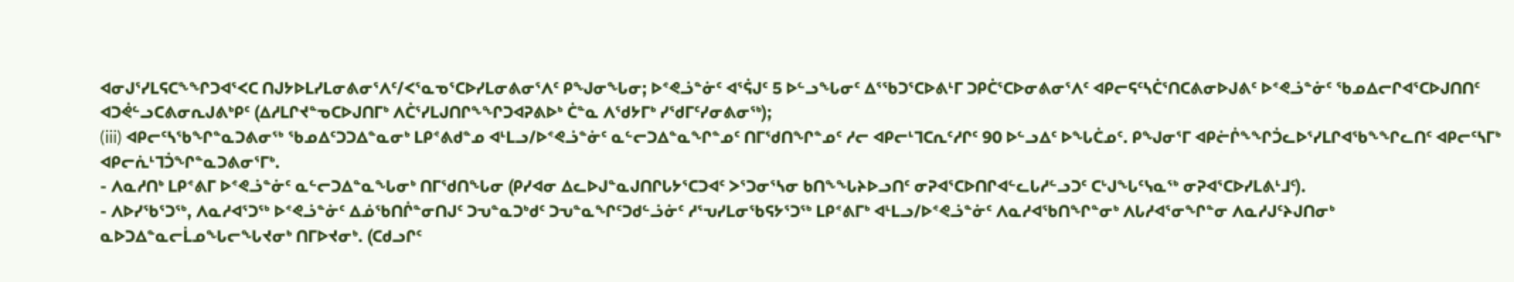ᐊᓂᒍᕐᓯᒪᕋᑕᖕᖏᑐᐊᕐᐸᑕ ᑎᒍᔭᐅᒪᓯᒪᓂᕕᓂᕐᐱᑦ/ᐸᕐᓇᓀᕐᑕᐅᓯᒪᓂᕕᓂᕐᐱᑦ ᑭᖑᓂᖓᓂ; ᐅᕝᕙᓘᓐᓃᑦ ᐊᕐᕌᒍᑦ 5 ᐅᓪᓗᖓᓂᑦ ᐃᕐᖃᑐᕐᑕᐅᕕᒻᒥ ᑐᑭᑖᕐᑕᐅᓂᕕᓂᕐᐱᑦ ᐊᑭᓕᕋᑦᓴᑖᕐᑎᑕᕕᓂᐅᒍᕕᑦ ᐅᕝᕙᓘᓐᓃᑦ ᖃᓄᐃᓕᒋᐊᕐᑕᐅᒍᑎᑎᑦ ᐊᑐᕚᓪᓗᑕᕕᓂᕆᒍᕕᒃᑭᑦ (ᐃᓱᒪᒋᔪᓐᓀᑕᐅᒍᑎᒥᒃ ᐱᑖᕐᓯᒪᒍᑎᒋᖕᖏᑐᐊᕈᕕᐅᒃ ᑖᓐᓇ ᐱᖁᔭᒥᒃ ᓯᖁᒥᑦᓯᓂᕕᓂᖅ);
(iii) ᐊᑭᓕᑦᓴᖃᖏᓐᓇᑐᕕᓂᖅ ᖃᓄᐃᑦᑐᑐᐃᓐᓇᓂᒃ ᒪᑭᕝᕕᑯᓐᓄ ᐊᒻᒪᓗ/ᐅᕝᕙᓘᓐᓃᑦ ᓇᓪᓕᑐᐃᓐᓇᖏᓐᓄᑦ ᑎᒥᖁᑎᖏᓐᓄᑦ ᓱᓕ ᐊᑭᓕᒻᒣᑕᕆᑦᓱᒋᑦ 90 ᐅᓪᓗᐃᑦ ᐅᖓᑖᓄᑦ. ᑭᖑᓂᕐᒥ ᐊᑭᓖᒌᖕᖏᑑᓚᐅᕐᓯᒪᒋᐊᖃᖕᖏᓚᑎᑦ ᐊᑭᓕᑦᓴᒥᒃ ᐊᑭᓕᕇᒻᒣᑑᖏᓐᓇᑐᕕᓂᕐᒥᒃ.
- ᐱᓇᓱᑎᒃ ᒪᑭᕝᕕᒥ ᐅᕝᕙᓘᓐᓃᑦ ᓇᓪᓕᑐᐃᓐᓇᖓᓂᒃ ᑎᒥᖁᑎᖓᓂ (ᑭᓯᐊᓂ ᐃᓚᐅᒍᓐᓇᒍᑎᒋᒐᔭᕐᑕᑐᐊᑦ ᐳᕐᑐᓂᕐᓴᓂ ᑲᑎᖕᖓᔨᐅᓗᑎᑦ ᓂᕈᐊᕐᑕᐅᑎᒋᐊᓪᓚᒐᓱᓪᓗᑐᑦ ᑕᒡᒍᖓᑦᓭᓇᖅ ᓂᕈᐊᕐᑕᐅᓯᒪᕕᒻᒧᑦ).
- ᐱᐅᓯᖃᕐᑐᖅ, ᐱᓇᓱᐊᕐᑐᖅ ᐅᕝᕙᓘᓐᓃᑦ ᐃᓅᖃᑎᒌᓐᓂᑎᒍᑦ ᑐᕃᓐᓇᑐᒃᑯᑦ ᑐᕃᓐᓇᖏᑦᑐᑯᓪᓘᓃᑦ ᓱᕐᕃᓯᒪᓂᖃᕋᔭᕐᑐᖅ ᒪᑭᕝᕕᒥᒃ ᐊᒻᒪᓗ/ᐅᕝᕙᓘᓐᓃᑦ ᐱᓇᓱᐊᖃᑎᖏᓐᓂᒃ ᐱᒐᓱᐊᕐᓂᖏᓐᓂ ᐱᓇᓱᒍᑦᔨᒍᑎᓂᒃ ᓇᐅᑐᐃᓐᓇᓕᒫᓄᖓᓕᖓᔪᓂᒃ ᑎᒥᐅᔪᓂᒃ. (ᑕᑯᓗᒋᑦ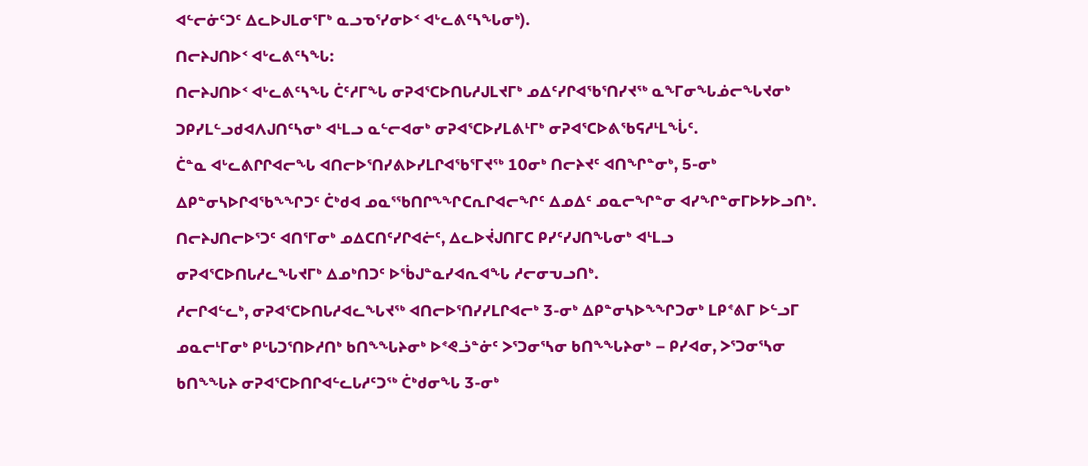ᐊᓪᓕᓃᑦᑐᑦ ᐃᓚᐅᒍᒪᓂᕐᒥᒃ ᓇᓗᓀᕐᓯᓂᐅᑉ ᐊᒡᓚᕕᑦᓴᖓᓂᒃ).
ᑎᓕᔨᒍᑎᐅᑉ ᐊᒡᓚᕕᑦᓴᖓ:
ᑎᓕᔨᒍᑎᐅᑉ ᐊᒡᓚᕕᑦᓴᖓ ᑖᑦᓱᒥᖓ ᓂᕈᐊᕐᑕᐅᑎᒐᓱᒍᒪᔪᒥᒃ ᓄᐃᑦᓯᒋᐊᖃᕐᑎᓯᔪᖅ ᓇᖕᒥᓂᖓᓅᓕᖓᔪᓂᒃ ᑐᑭᓯᒪᓪᓗᑯᐊᐱᒍᑎᑦᓴᓂᒃ ᐊᒻᒪᓗ ᓇᓪᓕᐊᓂᒃ ᓂᕈᐊᕐᑕᐅᓯᒪᕕᒻᒥᒃ ᓂᕈᐊᕐᑕᐅᕕᖃᕋᓱᒻᒪᖔᑦ.
ᑖᓐᓇ ᐊᒡᓚᕕᒋᒋᐊᓕᖓ ᐊᑎᓕᐅᕐᑎᓯᕕᐅᓯᒪᒋᐊᖃᕐᒥᔪᖅ 10ᓂᒃ ᑎᓕᔨᔪᑦ ᐊᑎᖏᓐᓂᒃ, 5-ᓂᒃ ᐃᑭᓐᓂᓴᐅᒋᐊᖃᖕᖏᑐᑦ ᑖᒃᑯᐊ ᓄᓇᕐᖃᑎᒋᖕᖏᑕᕆᒋᐊᓕᖏᑦ ᐃᓄᐃᑦ ᓄᓇᓕᖏᓐᓂ ᐊᓯᖏᓐᓂᒥᐅᔭᐅᓗᑎᒃ. ᑎᓕᔨᒍᑎᓕᐅᕐᑐᑦ ᐊᑎᕐᒥᓂᒃ ᓄᐃᑕᑎᑦᓯᒋᐊᓖᑦ, ᐃᓚᐅᔫᒍᑎᒥᑕ ᑭᓯᑦᓯᒍᑎᖓᓂᒃ ᐊᒻᒪᓗ ᓂᕈᐊᕐᑕᐅᑎᒐᓱᓚᖓᔪᒥᒃ ᐃᓄᒃᑎᑐᑦ ᐅᖄᒍᓐᓇᓯᐊᕆᐊᖓ ᓱᓕᓂᕃᓗᑎᒃ.
ᓱᓕᒋᐊᓪᓚᒃ, ᓂᕈᐊᕐᑕᐅᑎᒐᓱᐊᓚᖓᔪᖅ ᐊᑎᓕᐅᕐᑎᓯᓯᒪᒋᐊᓕᒃ 3-ᓂᒃ ᐃᑭᓐᓂᓴᐅᖕᖏᑐᓂᒃ ᒪᑭᕝᕕᒥ ᐅᓪᓗᒥ ᓄᓇᓕᒻᒥᓂᒃ ᑭᒡᒐᑐᕐᑎᐅᓱᑎᒃ ᑲᑎᖕᖓᔨᓂᒃ ᐅᕝᕙᓘᓐᓃᑦ ᐳᕐᑐᓂᕐᓴᓂ ᑲᑎᖕᖓᔨᓂᒃ – ᑭᓯᐊᓂ, ᐳᕐᑐᓂᕐᓴᓂ ᑲᑎᖕᖓᔨ ᓂᕈᐊᕐᑕᐅᑎᒋᐊᓪᓚᒐᓱᑦᑐᖅ ᑖᒃᑯᓂᖓ 3-ᓂᒃ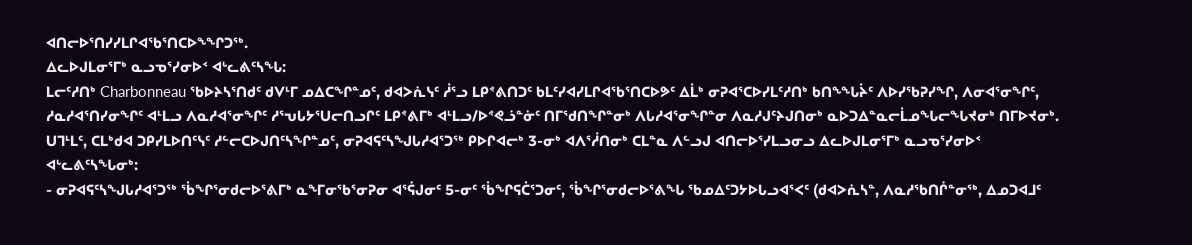ᐊᑎᓕᐅᕐᑎᓯᓯᒪᒋᐊᖃᕐᑎᑕᐅᖕᖏᑐᖅ.
ᐃᓚᐅᒍᒪᓂᕐᒥᒃ ᓇᓗᓀᕐᓯᓂᐅᑉ ᐊᒡᓚᕕᑦᓴᖓ:
ᒪᓕᑦᓱᑎᒃ Charbonneau ᖃᐅᔨᓴᕐᑎᑯᑦ ᑯᐯᒻᒥ ᓄᐃᑕᖏᓐᓄᑦ, ᑯᐊᐳᕇᓭᑦ ᓲᕐᓗ ᒪᑭᕝᕕᑎᑐᑦ ᑲᒪᑦᓯᐊᓯᒪᒋᐊᖃᕐᑎᑕᐅᕗᑦ ᐃᒫᒃ ᓂᕈᐊᕐᑕᐅᓯᒪᑦᓱᑎᒃ ᑲᑎᖕᖓᔩᑦ ᐱᐅᓯᖃᕈᓯᖏ, ᐱᓂᐊᕐᓂᖏᑦ, ᓱᓇᓱᐊᕐᑎᓯᓂᖏᑦ ᐊᒻᒪᓗ ᐱᓇᓱᐊᕐᓂᖏᑦ ᓱᕐᕃᒐᔭᕐᑌᓕᑎᓗᒋᑦ ᒪᑭᕝᕕᒥᒃ ᐊᒻᒪᓗ/ᐅᕝᕙᓘᓐᓃᑦ ᑎᒥᖁᑎᖏᓐᓂᒃ ᐱᒐᓱᐊᕐᓂᖏᓐᓂ ᐱᓇᓱᒍᑦᔨᒍᑎᓂᒃ ᓇᐅᑐᐃᓐᓇᓕᒫᓄᖓᓕᖓᔪᓂᒃ ᑎᒥᐅᔪᓂᒃ.
ᑌᒣᒻᒪᑦ, ᑕᒪᒃᑯᐊ ᑐᑭᓯᒪᐅᑎᑦᓭᑦ ᓱᓪᓕᑕᐅᒍᑎᑦᓴᖏᓐᓄᑦ, ᓂᕈᐊᕋᑦᓴᖑᒐᓱᐊᕐᑐᖅ ᑭᐅᒋᐊᓕᒃ 3-ᓂᒃ ᐊᐱᕐᓲᑎᓂᒃ ᑕᒪᓐᓇ ᐱᓪᓗᒍ ᐊᑎᓕᐅᕐᓯᒪᓗᓂᓗ ᐃᓚᐅᒍᒪᓂᕐᒥᒃ ᓇᓗᓀᕐᓯᓂᐅᑉ ᐊᒡᓚᕕᑦᓴᖓᓂᒃ:
- ᓂᕈᐊᕋᑦᓴᖑᒐᓱᐊᕐᑐᖅ ᖄᖏᕐᓂᑯᓕᐅᕐᕕᒥᒃ ᓇᖕᒥᓂᖃᕐᓂᕈᓂ ᐊᕐᕌᒍᓂᑦ 5-ᓂᑦ ᖄᖏᕋᑖᕐᑐᓂᑦ, ᖄᖏᕐᓂᑯᓕᐅᕐᕕᖓ ᖃᓄᐃᑦᑐᔭᐅᒐᓗᐊᕐᐸᑦ (ᑯᐊᐳᕇᓴᓐ, ᐱᓇᓱᖃᑎᒌᓐᓂᖅ, ᐃᓄᑐᐊᒧᑦ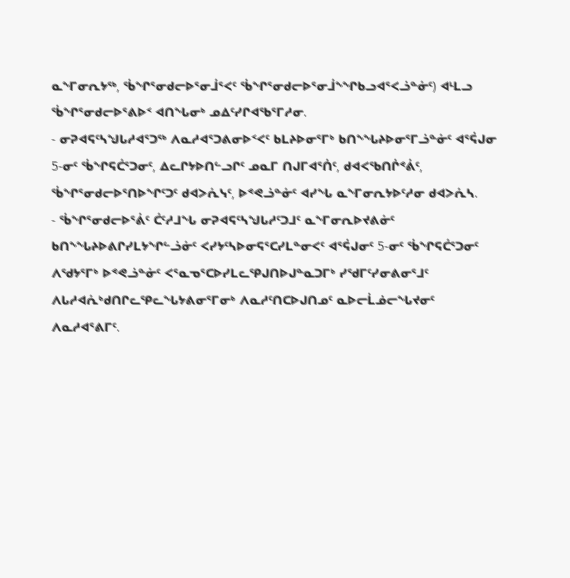ᓇᖕᒥᓂᕆᔭᖅ, ᖄᖏᕐᓂᑯᓕᐅᕐᓂᒨᕐᐸᑦ ᖄᖏᕐᓂᑯᓕᐅᕐᓂᒨᖕᖏᑲᓗᐊᕐᐸᓘᓐᓃᑦ) ᐊᒻᒪᓗ ᖄᖏᕐᓂᑯᓕᐅᕐᕕᐅᑉ ᐊᑎᖓᓂᒃ ᓄᐃᑦᓯᒋᐊᖃᕐᒥᓱᓂ.
- ᓂᕈᐊᕋᑦᓴᖑᒐᓱᐊᕐᑐᖅ ᐱᓇᓱᐊᕐᑐᕕᓂᐅᑉᐸᑦ ᑲᒪᔨᐅᓂᕐᒥᒃ ᑲᑎᖕᖓᔨᐅᓂᕐᒥᓘᓐᓃᑦ ᐊᕐᕌᒍᓂ 5-ᓂᑦ ᖄᖏᕋᑖᕐᑐᓂᑦ, ᐃᓚᒋᔭᐅᑎᓪᓗᒋᑦ ᓄᓇᒥ ᑎᒍᒥᐊᕐᑏᑦ, ᑯᐊᐸᖃᑎᒌᕝᕖᑦ, ᖄᖏᕐᓂᑯᓕᐅᕐᑎᐅᖏᑦᑐᑦ ᑯᐊᐳᕇᓭᑦ, ᐅᕝᕙᓘᓐᓃᑦ ᐊᓯᖓ ᓇᖕᒥᓂᕆᔭᐅᑦᓱᓂ ᑯᐊᐳᕇᓴ.
- ᖄᖏᕐᓂᑯᓕᐅᕐᕖᑦ ᑖᑦᓱᒧᖓ ᓂᕈᐊᕋᑦᓴᖑᒐᓱᑦᑐᒧᑦ ᓇᖕᒥᓂᕆᐅᔪᕕᓃᑦ ᑲᑎᖕᖓᔨᐅᕕᒋᓯᒪᔭᖏᓪᓘᓃᑦ ᐸᓯᔭᑦᓴᐅᓂᕋᕐᑕᓯᒪᓐᓂᐸᑦ ᐊᕐᕌᒍᓂᑦ 5-ᓂᑦ ᖄᖏᕋᑖᕐᑐᓂᑦ ᐱᖁᔭᕐᒥᒃ ᐅᕝᕙᓘᓐᓃᑦ ᐸᕐᓇᓀᕐᑕᐅᓯᒪᓚᕿᒍᑎᐅᒍᓐᓇᑐᒥᒃ ᓯᖁᒥᑦᓯᓂᕕᓂᕐᒧᑦ ᐱᒐᓱᐊᕇᒃᑯᑎᒋᓚᕿᓚᖓᔭᕕᓂᕐᒥᓂᒃ ᐱᓇᓱᑦᑎᑕᐅᒍᑎᓄᑦ ᓇᐅᓕᒫᓅᓕᖓᔪᓂᑦ ᐱᓇᓱᐊᕐᕕᒥᑦ.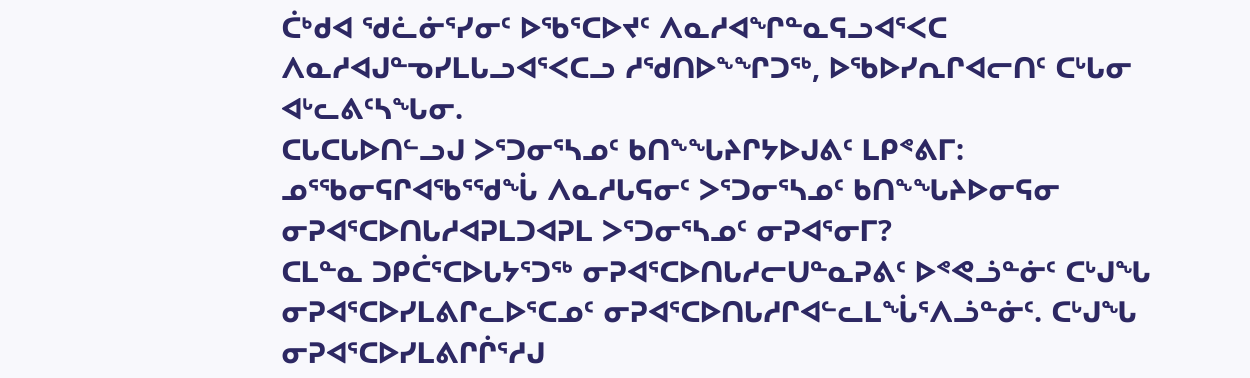ᑖᒃᑯᐊ ᖁᓛᓃᕐᓯᓂᑦ ᐅᖃᕐᑕᐅᔪᑦ ᐱᓇᓱᐊᖏᓐᓇᕋᓗᐊᕐᐸᑕ ᐱᓇᓱᐊᒍᓐᓀᓯᒪᒐᓗᐊᕐᐸᑕᓗ ᓱᖁᑎᐅᖕᖏᑐᖅ, ᐅᖃᐅᓯᕆᒋᐊᓕᑎᑦ ᑕᒡᒐᓂ ᐊᒡᓚᕕᑦᓴᖓᓂ.
ᑕᒐᑕᒐᐅᑎᓪᓗᒍ ᐳᕐᑐᓂᕐᓴᓄᑦ ᑲᑎᖕᖓᔨᒋᔭᐅᒍᕕᑦ ᒪᑭᕝᕕᒥ:
ᓄᕐᖃᓂᕋᒋᐊᖃᕐᖁᖔ ᐱᓇᓱᒐᕋᓂᑦ ᐳᕐᑐᓂᕐᓴᓄᑦ ᑲᑎᖕᖓᔨᐅᓂᕋᓂ ᓂᕈᐊᕐᑕᐅᑎᒐᓱᐊᕈᒪᑐᐊᕈᒪ ᐳᕐᑐᓂᕐᓴᓄᑦ ᓂᕈᐊᕐᓂᒥ?
ᑕᒪᓐᓇ ᑐᑭᑖᕐᑕᐅᒐᔭᕐᑐᖅ ᓂᕈᐊᕐᑕᐅᑎᒐᓱᓕᑌᓐᓇᕈᕕᑦ ᐅᕝᕙᓘᓐᓃᑦ ᑕᒡᒍᖓ ᓂᕈᐊᕐᑕᐅᓯᒪᕕᒋᓚᐅᕐᑕᓄᑦ ᓂᕈᐊᕐᑕᐅᑎᒐᓱᒋᐊᓪᓚᒪᖔᕐᐱᓘᓐᓃᑦ. ᑕᒡᒍᖓ ᓂᕈᐊᕐᑕᐅᓯᒪᕕᒋᒌᕐᓱᒍ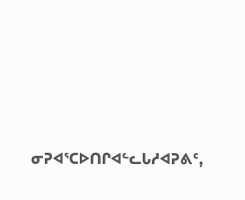ᓂᕈᐊᕐᑕᐅᑎᒋᐊᓪᓚᒐᓱᐊᕈᕕᑦ,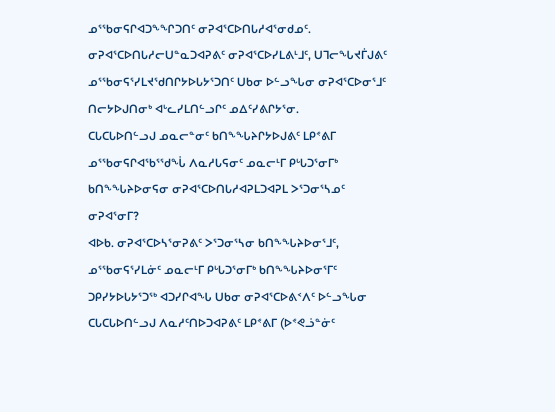ᓄᕐᖃᓂᕋᒋᐊᑐᖕᖏᑐᑎᑦ ᓂᕈᐊᕐᑕᐅᑎᒐᓱᐊᕐᓂᑯᓄᑦ. ᓂᕈᐊᕐᑕᐅᑎᒐᓱᓕᑌᓐᓇᑐᐊᕈᕕᑦ ᓂᕈᐊᕐᑕᐅᓯᒪᕕᒻᒧᑦ, ᑌᒣᓕᖓᔪᒦᒍᕕᑦ ᓄᕐᖃᓂᕋᕐᓯᒪᔪᖁᑎᒋᔭᐅᒐᔭᕐᑐᑎᑦ ᑌᑲᓂ ᐅᓪᓗᖓᓂ ᓂᕈᐊᕐᑕᐅᓂᕐᒧᑦ ᑎᓕᔭᐅᒍᑎᓂᒃ ᐊᒡᓚᓯᒪᑎᓪᓗᒋᑦ ᓄᐃᑦᓯᕕᒋᔭᕐᓂ.
ᑕᒐᑕᒐᐅᑎᓪᓗᒍ ᓄᓇᓕᓐᓂᑦ ᑲᑎᖕᖓᔨᒋᔭᐅᒍᕕᑦ ᒪᑭᕝᕕᒥ
ᓄᕐᖃᓂᕋᒋᐊᖃᕐᖁᖔ ᐱᓇᓱᒐᕋᓂᑦ ᓄᓇᓕᒻᒥ ᑭᒡᒐᑐᕐᓂᒥᒃ ᑲᑎᖕᖓᔨᐅᓂᕋᓂ ᓂᕈᐊᕐᑕᐅᑎᒐᓱᐊᕈᒪᑐᐊᕈᒪ ᐳᕐᑐᓂᕐᓴᓄᑦ ᓂᕈᐊᕐᓂᒥ?
ᐊᐅᑲ. ᓂᕈᐊᕐᑕᐅᓴᕐᓂᕈᕕᑦ ᐳᕐᑐᓂᕐᓴᓂ ᑲᑎᖕᖓᔨᐅᓂᕐᒧᑦ, ᓄᕐᖃᓂᕋᕐᓯᒪᓃᑦ ᓄᓇᓕᒻᒥ ᑭᒡᒐᑐᕐᓂᒥᒃ ᑲᑎᖕᖓᔨᐅᓂᕐᒥᑦ ᑐᑭᓯᔭᐅᒐᔭᕐᑐᖅ ᐊᑐᓯᒋᐊᖓ ᑌᑲᓂ ᓂᕈᐊᕐᑕᐅᕕᑉᐱᑦ ᐅᓪᓗᖓᓂ
ᑕᒐᑕᒐᐅᑎᓪᓗᒍ ᐱᓇᓱᑦᑎᐅᑐᐊᕈᕕᑦ ᒪᑭᕝᕕᒥ (ᐅᕝᕙᓘᓐᓃᑦ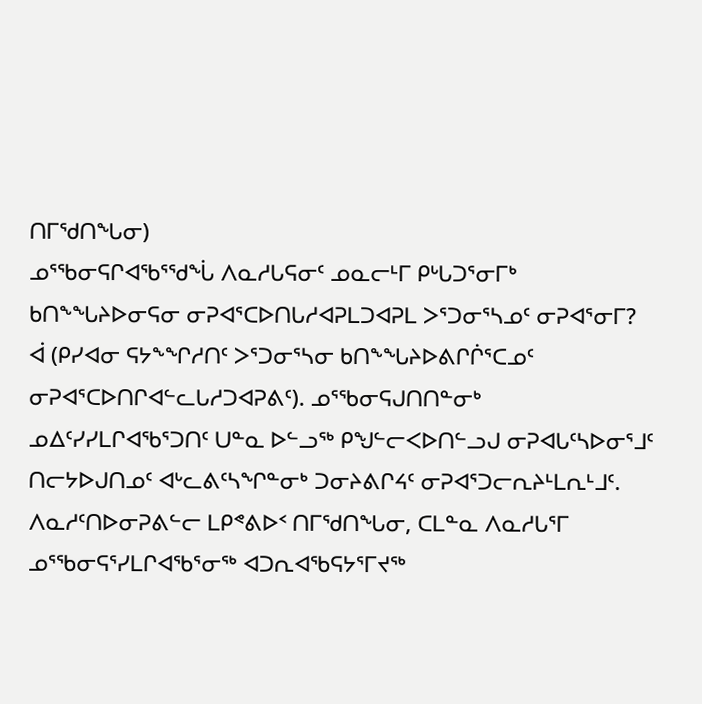ᑎᒥᖁᑎᖓᓂ)
ᓄᕐᖃᓂᕋᒋᐊᖃᕐᖁᖔ ᐱᓇᓱᒐᕋᓂᑦ ᓄᓇᓕᒻᒥ ᑭᒡᒐᑐᕐᓂᒥᒃ ᑲᑎᖕᖓᔨᐅᓂᕋᓂ ᓂᕈᐊᕐᑕᐅᑎᒐᓱᐊᕈᒪᑐᐊᕈᒪ ᐳᕐᑐᓂᕐᓴᓄᑦ ᓂᕈᐊᕐᓂᒥ?
ᐋ (ᑭᓯᐊᓂ ᕋᔭᖕᖏᓱᑎᑦ ᐳᕐᑐᓂᕐᓴᓂ ᑲᑎᖕᖓᔨᐅᕕᒋᒌᕐᑕᓄᑦ ᓂᕈᐊᕐᑕᐅᑎᒋᐊᓪᓚᒐᓱᑐᐊᕈᕕᑦ). ᓄᕐᖃᓂᕋᒍᑎᑎᓐᓂᒃ ᓄᐃᑦᓯᓯᒪᒋᐊᖃᕐᑐᑎᑦ ᑌᓐᓇ ᐅᓪᓗᖅ ᑭᖑᓪᓕᐸᐅᑎᓪᓗᒍ ᓂᕈᐊᒐᑦᓴᐅᓂᕐᒧᑦ ᑎᓕᔭᐅᒍᑎᓄᑦ ᐊᒡᓚᕕᑦᓴᖏᓐᓂᒃ ᑐᓂᔨᕕᒋᔦᑦ ᓂᕈᐊᕐᑐᓕᕆᔨᒻᒪᕆᒻᒧᑦ. ᐱᓇᓱᑦᑎᐅᓂᕈᕕᓪᓕ ᒪᑭᕝᕕᐅᑉ ᑎᒥᖁᑎᖓᓂ, ᑕᒪᓐᓇ ᐱᓇᓱᒐᕐᒥ ᓄᕐᖃᓂᕋᕐᓯᒪᒋᐊᖃᕐᓂᖅ ᐊᑐᕆᐊᖃᕋᔭᕐᒥᔪᖅ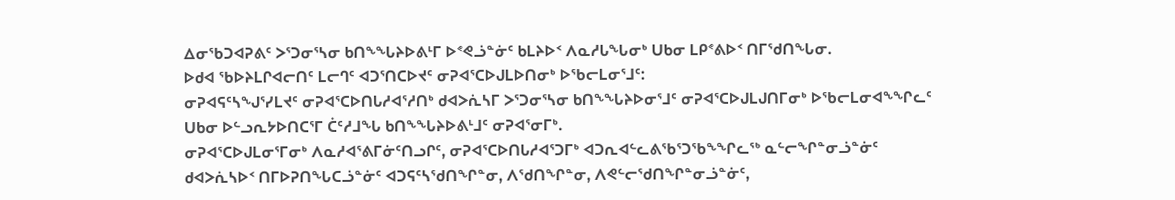ᐃᓂᖃᑐᐊᕈᕕᑦ ᐳᕐᑐᓂᕐᓴᓂ ᑲᑎᖕᖓᔨᐅᕕᒻᒥ ᐅᕝᕙᓘᓐᓃᑦ ᑲᒪᔨᐅᑉ ᐱᓇᓱᒐᖓᓂᒃ ᑌᑲᓂ ᒪᑭᕝᕕᐅᑉ ᑎᒥᖁᑎᖓᓂ.
ᐅᑯᐊ ᖃᐅᔨᒪᒋᐊᓕᑎᑦ ᒪᓕᒉᑦ ᐊᑐᕐᑎᑕᐅᔪᑦ ᓂᕈᐊᕐᑕᐅᒍᒪᐅᑎᓂᒃ ᐅᖃᓕᒪᓂᕐᒧᑦ:
ᓂᕈᐊᕋᑦᓴᖑᕐᓯᒪᔪᑦ ᓂᕈᐊᕐᑕᐅᑎᒐᓱᐊᕐᓱᑎᒃ ᑯᐊᐳᕇᓴᒥ ᐳᕐᑐᓂᕐᓴᓂ ᑲᑎᖕᖓᔨᐅᓂᕐᒧᑦ ᓂᕈᐊᕐᑕᐅᒍᒪᒍᑎᒥᓂᒃ ᐅᖃᓕᒪᓂᐊᖕᖏᓚᑦ ᑌᑲᓂ ᐅᓪᓗᕆᔭᐅᑎᑕᕐᒥ ᑖᑦᓱᒧᖓ ᑲᑎᖕᖓᔨᐅᕕᒻᒧᑦ ᓂᕈᐊᕐᓂᒥᒃ.
ᓂᕈᐊᕐᑕᐅᒍᒪᓂᕐᒥᓂᒃ ᐱᓇᓱᐊᕐᕕᒥᓃᑦᑎᓗᒋᑦ, ᓂᕈᐊᕐᑕᐅᑎᒐᓱᐊᕐᑐᒥᒃ ᐊᑐᕆᐊᓪᓚᕕᖃᕐᑐᖃᖕᖏᓚᖅ ᓇᓪᓕᖏᓐᓂᓘᓐᓃᑦ ᑯᐊᐳᕇᓴᐅᑉ ᑎᒥᐅᕈᑎᖓᑕᓘᓐᓃᑦ ᐊᑐᕋᑦᓴᖁᑎᖏᓐᓂ, ᐱᖁᑎᖏᓐᓂ, ᐱᕙᓪᓕᖁᑎᖏᓐᓂᓘᓐᓃᑦ,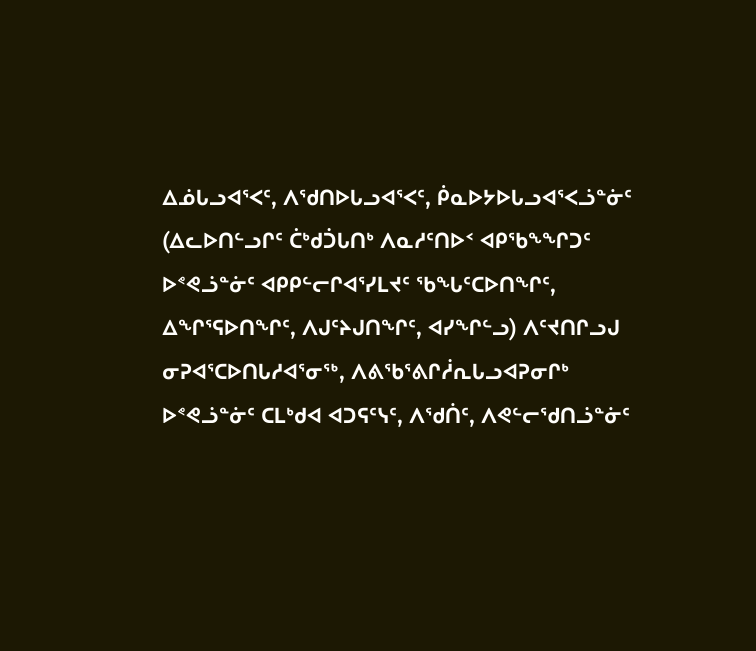ᐃᓅᒐᓗᐊᕐᐸᑦ, ᐱᖁᑎᐅᒐᓗᐊᕐᐸᑦ, ᑮᓇᐅᔭᐅᒐᓗᐊᕐᐸᓘᓐᓃᑦ (ᐃᓚᐅᑎᓪᓗᒋᑦ ᑖᒃᑯᑑᒐᑎᒃ ᐱᓇᓱᑦᑎᐅᑉ ᐊᑭᖃᖕᖏᑐᑦ ᐅᕝᕙᓘᓐᓃᑦ ᐊᑭᑭᓪᓕᒋᐊᕐᓯᒪᔪᑦ ᖃᖓᑦᑕᐅᑎᖏᑦ, ᐃᖏᕐᕋᐅᑎᖏᑦ, ᐱᒍᑦᔨᒍᑎᖏᑦ, ᐊᓯᖏᓪᓗ) ᐱᑦᔪᑎᒋᓗᒍ ᓂᕈᐊᕐᑕᐅᑎᒐᓱᐊᕐᓂᖅ, ᐱᕕᖃᕐᕕᒋᓲᕆᒐᓗᐊᕈᓂᒋᒃ ᐅᕝᕙᓘᓐᓃᑦ ᑕᒪᒃᑯᐊ ᐊᑐᕋᑦᓭᑦ, ᐱᖁᑏᑦ, ᐱᕙᓪᓕᖁᑎᓘᓐᓃᑦ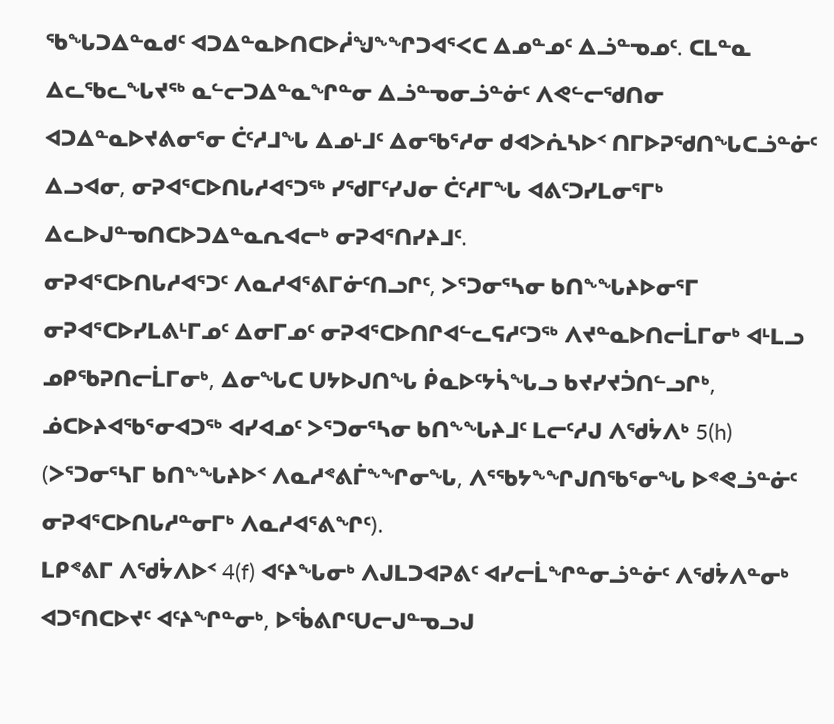ᖃᖓᑐᐃᓐᓇᑯᑦ ᐊᑐᐃᓐᓇᐅᑎᑕᐅᓲᖑᖕᖏᑐᐊᕐᐸᑕ ᐃᓄᓐᓄᑦ ᐃᓘᓐᓀᓄᑦ. ᑕᒪᓐᓇ ᐃᓚᖃᓚᖓᔪᖅ ᓇᓪᓕᑐᐃᓐᓇᖏᓐᓂ ᐃᓘᓐᓀᓂᓘᓐᓃᑦ ᐱᕙᓪᓕᖁᑎᓂ ᐊᑐᐃᓐᓇᐅᔪᕕᓂᕐᓂ ᑖᑦᓱᒧᖓ ᐃᓄᒻᒧᑦ ᐃᓂᖃᕐᓱᓂ ᑯᐊᐳᕇᓴᐅᑉ ᑎᒥᐅᕈᖁᑎᖓᑕᓘᓐᓃᑦ ᐃᓗᐊᓂ, ᓂᕈᐊᕐᑕᐅᑎᒐᓱᐊᕐᑐᖅ ᓯᖁᒥᑦᓯᒍᓂ ᑖᑦᓱᒥᖓ ᐊᕕᑦᑐᓯᒪᓂᕐᒥᒃ ᐃᓚᐅᒍᓐᓀᑎᑕᐅᑐᐃᓐᓇᕆᐊᓕᒃ ᓂᕈᐊᕐᑎᓯᔨᒧᑦ.
ᓂᕈᐊᕐᑕᐅᑎᒐᓱᐊᕐᑐᑦ ᐱᓇᓱᐊᕐᕕᒥᓃᑦᑎᓗᒋᑦ, ᐳᕐᑐᓂᕐᓴᓂ ᑲᑎᖕᖓᔨᐅᓂᕐᒥ ᓂᕈᐊᕐᑕᐅᓯᒪᕕᒻᒥᓄᑦ ᐃᓂᒥᓄᑦ ᓂᕈᐊᕐᑕᐅᑎᒋᐊᓪᓚᕋᓱᑦᑐᖅ ᐱᔪᓐᓇᐅᑎᓕᒫᒥᓂᒃ ᐊᒻᒪᓗ ᓄᑭᖃᕈᑎᓕᒫᒥᓂᒃ, ᐃᓂᖓᑕ ᑌᔭᐅᒍᑎᖓ ᑮᓇᐅᑦᔭᓵᖓᓗ ᑲᔪᓯᔪᑑᑎᓪᓗᒋᒃ, ᓅᑕᐅᔨᐊᖃᕐᓂᐊᑐᖅ ᐊᓯᐊᓄᑦ ᐳᕐᑐᓂᕐᓴᓂ ᑲᑎᖕᖓᔨᒧᑦ ᒪᓕᑦᓱᒍ ᐱᖁᔮᐱᒃ 5(h) (ᐳᕐᑐᓂᕐᓴᒥ ᑲᑎᖕᖓᔨᐅᑉ ᐱᓇᓱᕝᕕᒦᖕᖏᓂᖓ, ᐱᕐᖃᔭᖕᖏᒍᑎᖃᕐᓂᖓ ᐅᕝᕙᓘᓐᓃᑦ ᓂᕈᐊᕐᑕᐅᑎᒐᓱᓐᓂᒥᒃ ᐱᓇᓱᐊᕐᕕᖏᑦ).
ᒪᑭᕝᕕᒥ ᐱᖁᔮᐱᐅᑉ 4(f) ᐊᑦᔨᖓᓂᒃ ᐱᒍᒪᑐᐊᕈᕕᑦ ᐊᓯᓕᒫᖏᓐᓂᓘᓐᓃᑦ ᐱᖁᔮᐱᓐᓂᒃ ᐊᑐᕐᑎᑕᐅᔪᑦ ᐊᑦᔨᖏᓐᓂᒃ, ᐅᖄᕕᒋᑦᑌᓕᒍᓐᓀᓗᒍ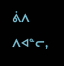ᕖᐱ ᐱᐊᓐᓕ,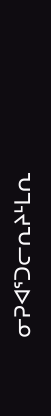ᓂᕈᐊᕐᑐᓕᕆᔨᒻᒪᕆ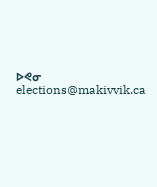ᐅᕙᓂ elections@makivvik.ca